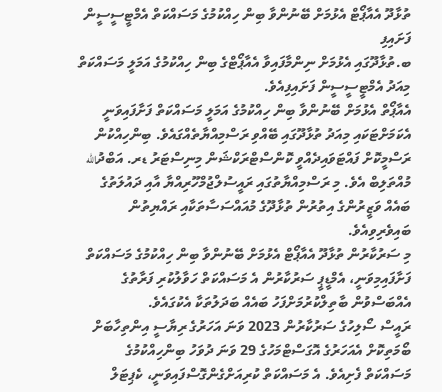ތުޅާދޫ އެއާޕޯޓް އެޅުމަށް ބޭނުންވާ ބިން ހިއްކުމުގެ މަސައްކަތް އެމްޓީސީސީން ފަށައިފި
ބ.ތުޅާދޫގައި އެޅުމަށް ނިންމާފައިވާ އެއާޕޯޓްގެ ބިން ހިއްކުމުގެ އަމަލީ މަސައްކަތް މިއަދު އެމްޓީސީސީން ފަށައިފިއެވެ.
އެއާޕޯތް އެޅުމަށް ބޭނުންވާ ބިން ހިއްކުމުގެ އަމަލީ މަސައްކަތް ފަށާފައިވަނީ އެކަމަށްޓަކައި މިއަދު ތުޅާދޫގައި ބޭއްވި ރަސްމިއްޔާތެއްގައެވެ. ބިންހިއްކުން ރަސްމީކޮށް ފައްޓަވައިދެއްވީ ކޮންސްޓްރަކްޝަން މިނިސްޓަރު ޑރ. އަބްދުالله މުއްތަލިބް އެވެ. މި ރަސްމިއްޔާތުގައި ރައީސުލްޖުމްހޫރިއްޔާ އާއި ދައުލަތުގެ ބައެއް ވަޒީރުންގެ އިތުރުން ތުޅާދޫގެ މުއައްސަސާތަކާއި ރައްޔިތުން ބައިވެރިވިއެވެ.
މި ސަރުކާރުން ތުޅާދޫ އެއާޕޯޓް އެޅުމަށް ބޭނުންވާ ބިން ހިއްކުމުގެ މަސައްކަތް ފަށާފައިމިވަނީ، އެމްޑީޕީ ސަރުކާރުން އެ މަސައްކަތް ހަވާލުކުރި ފަރާތުގެ އެއްބަސްވުން ބާތިލްކުރުމަށްފަހު ބައެއް ބަދަލުތަކާ އެކުގައެވެ.
ރައީސް ސޯލިހުގެ ސަރުކާރުން 2023 ވަނަ އަހަރުގެ ރިޔާސީ އިންތިހާބަށް ބޯމަތިކޮށް އެއަހަރުގެ އޮގަސްޓްމަހުގެ 29 ވަނަ ދުވަހު ބިންހިއްކުމުގެ މަސައްކަތް ފެށިއެވެ. އެ މަސައްކަތް ކުރިއަށްގެންގޮސްފައިވަނީ، ކެޕިޓަލް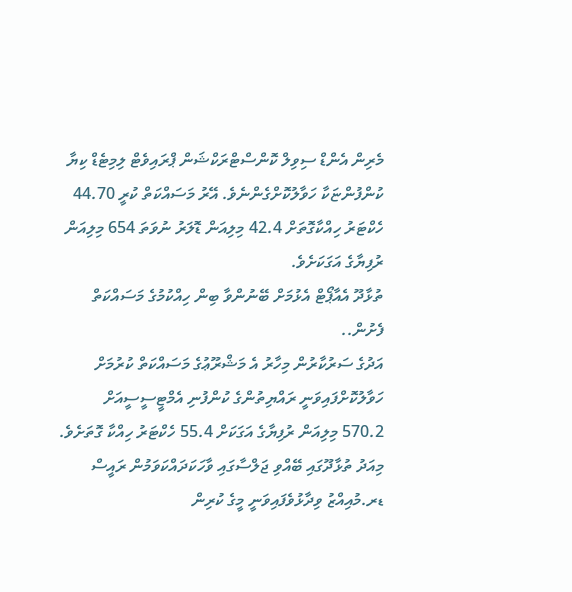މެރިން އެންޑް ސިވިލް ކޮންސްޓްރަކްޝަން ޕްރައިވެޓް ލިމިޓެޑް ކިޔާ ކުންފުންޏަކާ ހަވާލުކޮށްގެންނެވެ. އޭރު މަސައްކަތް ކުރީ 44.70 ހެކްޓަރު ހިއްކާގޮތަށް 42.4 މިލިއަން ޑޮލަރު ނުވަތަ 654 މިލިއަން ރުފިޔާގެ އަގަކަށެވެ.
ތުޅާދޫ އެއާޕޯޓް އެޅުމަށް ބޭނުންވާ ބިން ހިއްކުމުގެ މަސައްކަތް ފެށުން..
އަދުގެ ސަރުކާރުން މިހާރު އެ މަޝްރޫޢުގެ މަސައްކަތް ކުރުމަށް ހަވާލުކޮށްފައިވަނީ ރައްޔިތުންގެ ކުންފުނި އެމްޓީސީސީއަށް 570.2 މިލިއަން ރުފިޔާގެ އަގަކަށް 55.4 ހެކްޓަރު ހިއްކާ ގޮތަށެވެ.
މިއަދު ތުޅާދޫގައި ބޭއްވި ޖަލްސާގައި ވާހަކަދައްކަވަމުން ރައީސް ޑރ.މުއިއްޒު ވިދާޅުވެފައިވަނީ މީގެ ކުރިން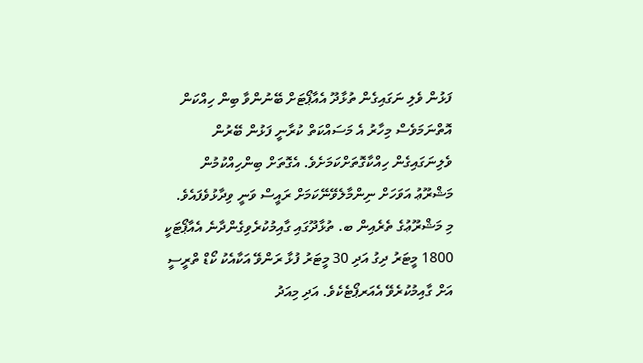ފަޅުން ވެލި ނަގައިގެން ތުޅާދޫ އެއާޕޯޓަށް ބޭނުންވާ ބިން ހިއްކަން އޮތްނަމަވެސް މިހާރު އެ މަސައްކަތް ކުރާނީ ފަޅުން ބޭރުން ވެލިނަގައިގެން ހިއްކާގޮތަށްކަމަށެވެ. އެގޮތަށް ބިންހިއްކުމުން މަޝްރޫޢު އަވަހަށް ނިންމާލެވޭނޭކަމަށް ރައީސް ވަނީ ވިދާޅުވެފައެވެ.
މި މަޝްރޫޢުގެ ތެރެއިން ބ. ތުޅާދޫގައި ގާއިމުކުރެވިގެންދާނެ އެއާޕޯޓަކީ 1800 މީޓަރު ދިގު އަދި 30 މީޓަރު ފުޅާ ރަންވޭ އަކާއެކު ކޯޑް ތްރީސީ އަށް ގާއިމުކުރެވޭ އެއަރޕޯޓެކެވެ. އަދި މިއަދު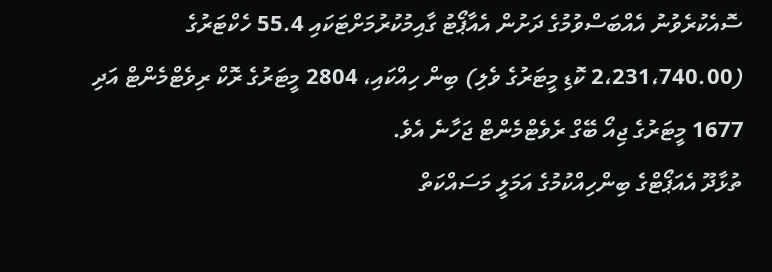ސޮއެކުރެވުނު އެއްބަސްވުމުގެ ދަށުން އެއާޕޯޓު ގާއިމުކުރުމަށްޓަކައި 55.4 ހެކްޓަރުގެ (2،231،740.00 ކޮޑި މީޓަރުގެ ވެލި) ބިން ހިއްކައި، 2804 މީޓަރުގެ ރޮކް ރިވެޓްމެންޓް އަދި 1677 މީޓަރުގެ ޖިއޯ ބޭގް ރެވެޓްމެންޓް ޖަހާނެ އެވެ.
ތުޅާދޫ އެއަޕޯޓްގެ ބިންހިއްކުމުގެ އަމަލީ މަސައްކަތް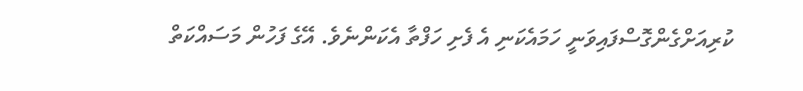ކުރިއަށްގެންގޮސްފައިވަނީ ހަމައެކަނި އެ ފެށި ހަފްތާ އެކަންނެވެ. އޭގެ ފަހުން މަސައްކަތް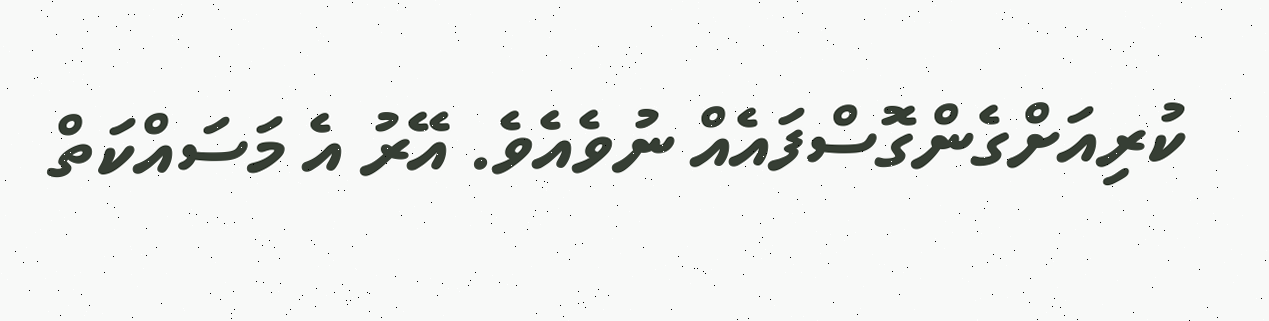ކުރިއަށްގެންގޮސްފައެއް ނުވެއެވެ. އޭރު އެ މަސައްކަތް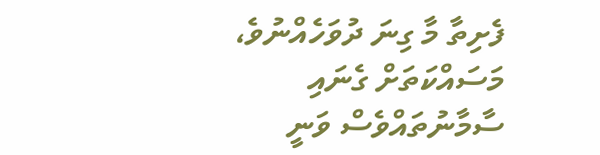ފެށިތާ މާ ގިނަ ދުވަހެއްނުވެ، މަސައްކަތަށް ގެނައި ސާމާނުތައްވެސް ވަނީ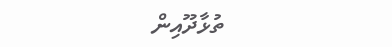ތުޅާދޫއިން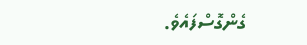ގެންގޮސްފައެވެ.